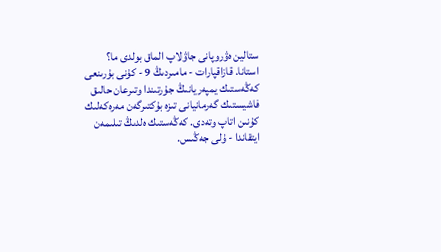ستالين ەۋروپانى جاۋلاپ الماق بولدى ما؟
استانا. قازاقپارات - مامىردىڭ 9 - كۇنى بۇرىنعى كەڭەستىك يمپەريانىڭ جۇرتىندا وتىرعان حالىق فاشيستىك گەرمانيانى تىزە بۇكتىرگەن مەرەكەلىك كۇنىن اتاپ وتەدى. كەڭەستىك ەلدىڭ تىلىمەن ايتقاندا - ۇلى جەڭىس.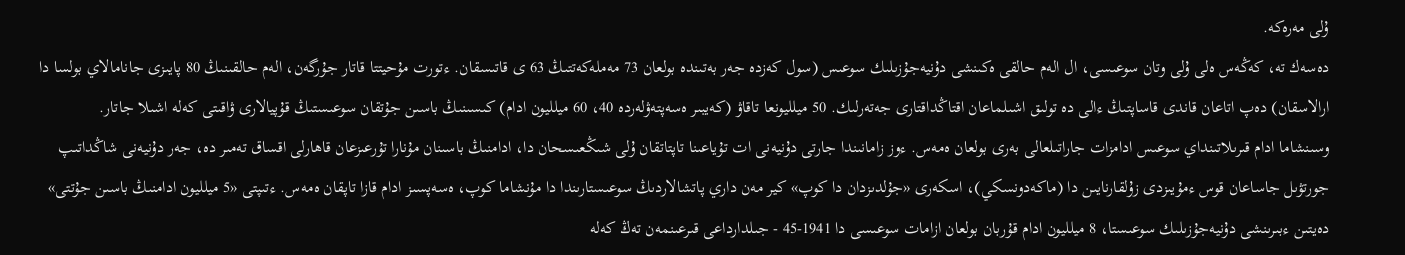ۇلى مەرەكە.
دەسەك تە، كەڭەس ەلى ۇلى وتان سوعىسى، ال الەم حالقى ەكىنشى دۇنيەجۇزىلىك سوعىس (سول كەزدە جەر بەتىندە بولعان 73 مەملەكەتتىڭ 63 ى قاتىسقان. ءتورت مۇحيتتا قاتار جۇرگەن، الەم حالقىنىڭ 80 پايىزى جانامالاي بولسا دا ارالاسقان) دەپ اتاعان قاندى قاساپتىڭ ءالى دە تولىق اشىلماعان اقتاڭداقتارى جەتەرلىك. 50 ميلليونعا تاقاۋ (كەيبىر ەسەپتەۋلەردە 40، 60 ميلليون ادام) كىسىنىڭ باسىن جۇتقان سوعىستىڭ قۇپيالارى ۋاقىتى كەلە اشىلا جاتار.
وسىنشاما ادام قىرىلاتىنداي سوعىس ادامزات جاراتىلعالى بەرى بولعان ەمەس. ءوز زامانىندا جارتى دۇنيەنى ات تۇياعىنا تاپتاتقان ۇلى شىڭعىسحان دا، ادامنىڭ باسىنان مۇنارا تۇرعىزعان قاهارلى اقساق تەمىر دە، جەر دۇنيەنى شاڭداتىپ جورتۋىل جاساعان قوس ءمۇيىزدى زۇلقارنايىن دا (ماكەدونسكي)، اسكەرى «جۇلدىزدان دا كوپ» كير مەن داري پاتشالاردىڭ سوعىستارىندا دا مۇنشاما كوپ، ەسەپسىز ادام قازا تاپقان ەمەس. ءتىپتى «5 ميلليون ادامنىڭ باسىن جۇتتى» دەيتىن ءبىرىنشى دۇنيەجۇزىلىك سوعىستا، 8 ميلليون ادام قۇربان بولعان ازامات سوعىسى دا 1941-45 - جىلدارداعى قىرعىنمەن تەڭ كەلە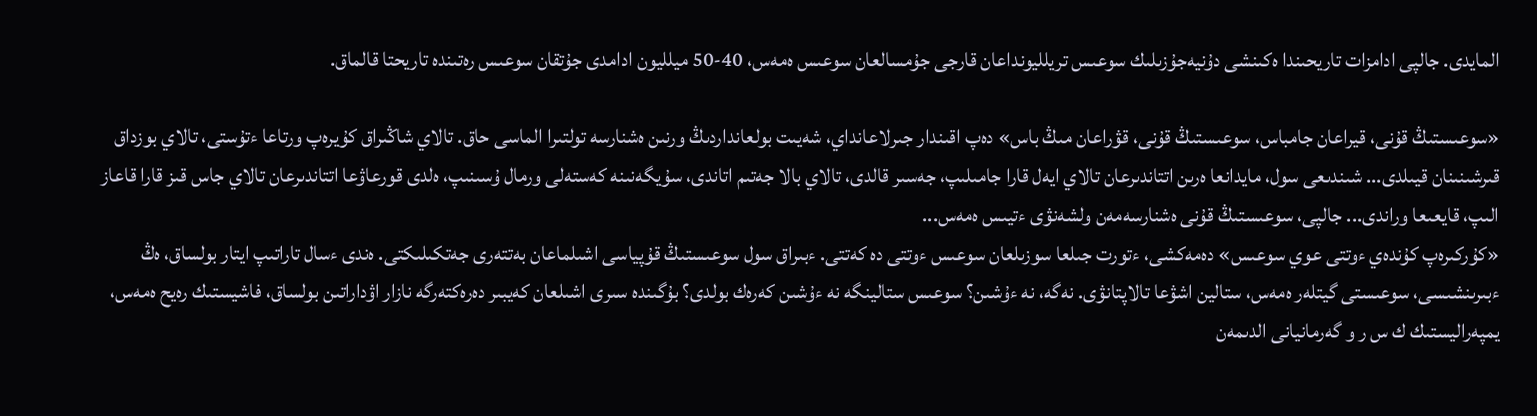المايدى. جالپى ادامزات تاريحىندا ەكىنشى دۇنيەجۇزىلىك سوعىس تريلليونداعان قارجى جۇمسالعان سوعىس ەمەس، 40-50 ميلليون ادامدى جۇتقان سوعىس رەتىندە تاريحتا قالماق.

«سوعىستىڭ قۇنى، قيراعان جامباس، سوعىستىڭ قۇنى، قۋراعان مىڭ باس» دەپ اقىندار جىرلاعانداي، شەيىت بولعانداردىڭ ورنىن ەشنارسە تولتىرا الماسى حاق. تالاي شاڭىراق كۇيرەپ ورتاعا ءتۇستى، تالاي بوزداق قىرشىنىنان قيىلدى... شىندىعى سول، مايدانعا ەرىن اتتاندىرعان تالاي ايەل قارا جامىلىپ، جەسىر قالدى، تالاي بالا جەتىم اتاندى، سۇيگەنىنە كەستەلى ورمال ۇسىنىپ، ەلدى قورعاۋعا اتتاندىرعان تالاي جاس قىز قارا قاعاز الىپ، قايعىعا وراندى... جالپى، سوعىستىڭ قۇنى ەشنارسەمەن ولشەنۋى ءتيىس ەمەس...
«كۇركىرەپ كۇندەي ءوتتى عوي سوعىس» دەمەكشى، ءتورت جىلعا سوزىلعان سوعىس ءوتتى دە كەتتى. ءبىراق سول سوعىستىڭ قۇپياسى اشىلماعان بەتتەرى جەتكىلىكتى. ەندى ءسال تاراتىپ ايتار بولساق، ەڭ ءبىرىنشىسى، سوعىستى گيتلەر ەمەس، ستالين اشۋعا تالاپتانۋى. نەگە، نە ءۇشىن؟ سوعىس ستالينگە نە ءۇشىن كەرەك بولدى؟ بۇگىندە سىرى اشىلعان كەيبىر دەرەكتەرگە نازار اۋداراتىن بولساق، فاشيستىك رەيح ەمەس، يمپەراليستىك ك س ر و گەرمانيانى الدىمەن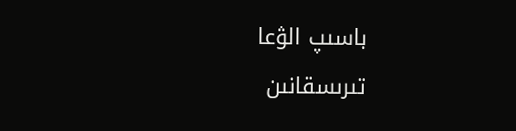باسىپ الۋعا تىرىسقانىن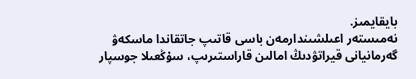بايقايمىز.
نەمىستەر اعىلشىندارمەن باسى قاتىپ جاتقاندا ماسكەۋ گەرمانيانى قيراتۋدىڭ امالىن قاراستىرىپ، سۇڭعىلا جوسپار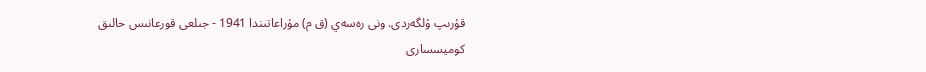قۇرىپ ۇلگەردى. ونى رەسەي (ق م) مۇراعاتىندا 1941 - جىلعى قورعانىس حالىق كوميسسارى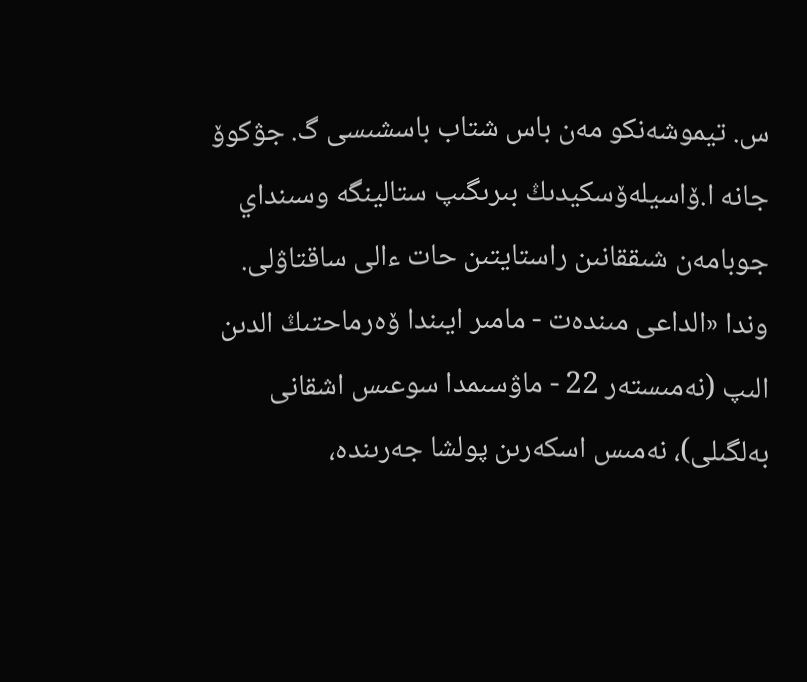س. تيموشەنكو مەن باس شتاب باسشىسى گ. جۋكوۆ جانە ا.ۆاسيلەۆسكيدىڭ بىرىگىپ ستالينگە وسىنداي جوبامەن شىققانىن راستايتىن حات ءالى ساقتاۋلى. وندا «الداعى مىندەت - مامىر ايىندا ۆەرماحتىڭ الدىن الىپ (نەمىستەر 22 - ماۋسىمدا سوعىس اشقانى بەلگىلى)، نەمىس اسكەرىن پولشا جەرىندە،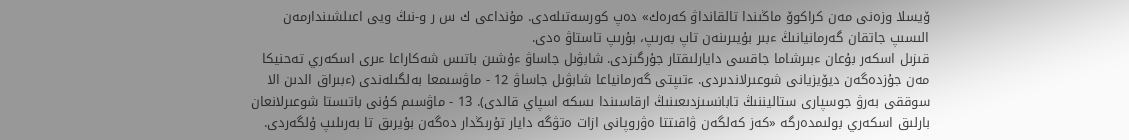ۆيسلا وزەنى مەن كراكوۆ ماڭىندا تالقانداۋ كەرەك» دەپ كورسەتىلەدى. مۇنداعى ك س ر و-نىڭ ويى اعىلشىندارمەن الىسىپ جاتقان گەرمانيانىڭ ءبىر بۇيىرىنەن تاپ بەرىپ، بۇرىپ تاستاۋ ەدى.
قىزىل اسكەر بۇعان ءبىرشاما جاقسى دايارلىقتار جۇرگىزدى. شابۋىل جاساۋ ءۇشىن باتىس شەكاراعا ءىرى اسكەري تەحنيكا مەن جۇزدەگەن ديۆيزيانى شوعىرلاندىردى. ءتىپتى گەرمانياعا شابۋىل جاساۋ 12 - ماۋسىمعا بەلگىلەندى (ءبىراق الدىن الا سوققى بەرۋ جوسپارى ستاليننىڭ تابانسىزدىعىنىڭ ارقاسىندا ىسكە اسپاي قالدى). 13 - ماۋسىم كۇنى باتىستا شوعىرلانعان بارلىق اسكەري بولىمدەرگە «كەز كەلگەن ۋاقىتتا ەۋروپانى ازات ەتۋگە دايار تۇرىڭدار دەگەن بۇيرىق تا بەرىلىپ ۇلگەردى.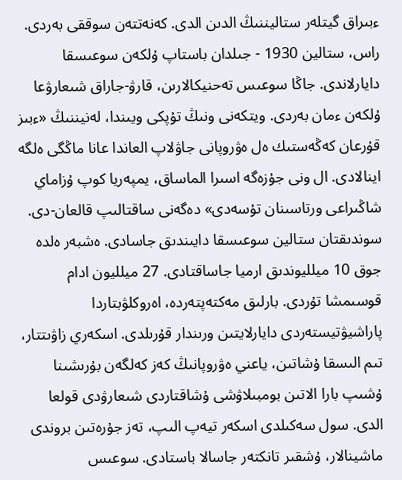ءبىراق گيتلەر ستاليننىڭ الدىن الدى. كەنەتتەن سوققى بەردى.
راس، ستالين 1930 - جىلدان باستاپ ۇلكەن سوعىسقا دايارلاندى. جاڭا سوعىس تەحنيكالارىن، قارۋ-جاراق شىعارۋعا ۇلكەن ءمان بەردى. ويتكەنى ونىڭ تۇپكى ويىندا، لەنيننىڭ «ءبىز قۇرعان كەڭەستىك ەل ەۋروپانى جاۋلاپ العاندا عانا ماڭگى ەلگە اينالادى. ال ونى جۇزەگە اسىرا الماساق، يمپەريا كوپ ۇزاماي شاڭىراعى ورتاسىنان تۇسەدى» دەگەنى ساقتالىپ قالعان-دى.
سوندىقتان ستالين سوعىسقا دايىندىق جاسادى. ەشبەر ەلدە جوق 10 ميلليوندىق ارميا جاساقتادى. 27 ميلليون ادام قوسىمشا تۇردى. بارلىق مەكتەپتەردە، اەروكلۋبتاردا پاراشيۋتيستەردى دايارلايتىن ورىندار قۇرىلدى. اسكەري زاۋىتتار، تىم الىسقا ۇشاتىن، ياعني ەۋروپانىڭ كەز كەلگەن بۇرىشىنا ۇشىپ بارا الاتىن بومبىلاۋشى ۇشاقتاردى شىعارۋدى قولعا الدى. سول سەكىلدى اسكەر تيەپ الىپ، تەز جۇرەتىن بروندى ماشينالار، ۇشقىر تانكتەر جاسالا باستادى. سوعىس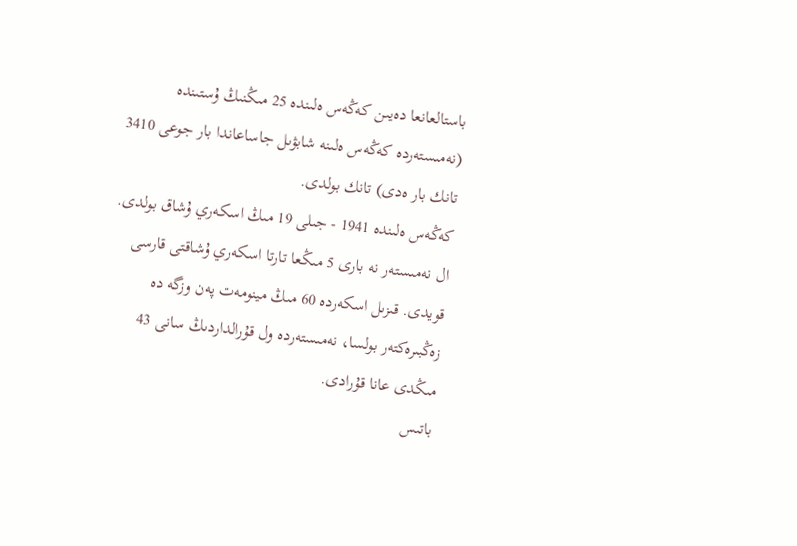باستالعانعا دەيىن كەڭەس ەلىندە 25 مىڭنىڭ ۇستىندە (نەمىستەردە كەڭەس ەلىنە شابۋىل جاساعاندا بار جوعى 3410 تانك بار ەدى) تانك بولدى.
كەڭەس ەلىندە 1941 - جىلى 19 مىڭ اسكەري ۇشاق بولدى. ال نەمىستەر نە بارى 5 مىڭعا تارتا اسكەري ۇشاقتى قارسى قويدى. قىزىل اسكەردە 60 مىڭ مينومەت پەن وزگە دە زەڭبىرەكتەر بولسا، نەمىستەردە ول قۇرالداردىڭ سانى 43 مىڭدى عانا قۇرادى.
باتىس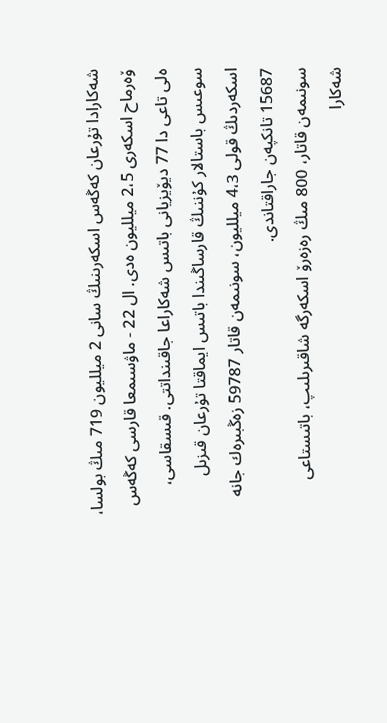شەكارادا تۇرعان كەڭەس اسكەرىنىڭ سانى 2 ميلليون 719 مىڭ بولسا، ۆەرماح اسكەرى 2،5 ميلليون ەدى. ال 22 - ماۋسىمعا قارسى كەڭەس ەلى تاعى دا 77 ديۆيزيانى باتىس شەكاراعا جاقىنداتتى. قىسقاسى، سوعىس باستالار كۇننىڭ قارساڭىندا باتىس ايماقتا تۇرعان قىزىل اسكەردىڭ قولى 4،3 ميلليون، سونىمەن قاتار 59787 زەڭبىرەك جانە 15687 تانكپەن جاراقتاندى.
سونىمەن قاتار، 800 مىڭ رەزەرۆ اسكەرگە شاقىرىلىپ، باتىستاعى شەكارا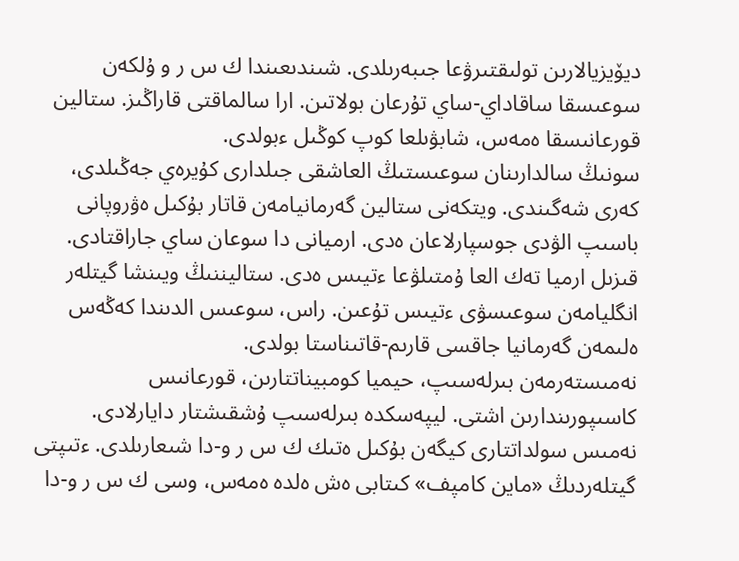ديۆيزيالارىن تولىقتىرۋعا جىبەرىلدى. شىندىعىندا ك س ر و ۇلكەن سوعىسقا ساقاداي-ساي تۇرعان بولاتىن. ارا سالماقتى قاراڭىز. ستالين قورعانىسقا ەمەس، شابۋىلعا كوپ كوڭىل ءبولدى.
سونىڭ سالدارىنان سوعىستىڭ العاشقى جىلدارى كۇيرەي جەڭىلدى، كەرى شەگىندى. ويتكەنى ستالين گەرمانيامەن قاتار بۇكىل ەۋروپانى باسىپ الۋدى جوسپارلاعان ەدى. ارميانى دا سوعان ساي جاراقتادى. قىزىل ارميا تەك العا ۇمتىلۋعا ءتيىس ەدى. ستاليننىڭ ويىنشا گيتلەر انگليامەن سوعىسۋى ءتيىس تۇعىن. راس، سوعىس الدىندا كەڭەس ەلىمەن گەرمانيا جاقسى قارىم-قاتىناستا بولدى.
نەمىستەرمەن بىرلەسىپ، حيميا كومبيناتتارىن، قورعانىس كاسىپورىندارىن اشتى. ليپەسكدە بىرلەسىپ ۇشقىشتار دايارلادى. نەمىس سولداتتارى كيگەن بۇكىل ەتىك ك س ر و-دا شىعارىلدى. ءتىپتى گيتلەردىڭ «ماين كامپف» كىتابى ەش ەلدە ەمەس، وسى ك س ر و-دا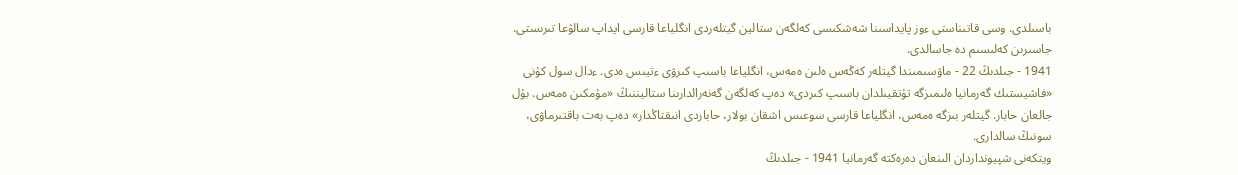باسىلدى. وسى قاتىناستى ءوز پايداسىنا شەشكىسى كەلگەن ستالين گيتلەردى انگلياعا قارسى ايداپ سالۋعا تىرىستى. جاسىرىن كەلىسىم دە جاسالدى.
1941 - جىلدىڭ 22 - ماۋسىمىندا گيتلەر كەڭەس ەلىن ەمەس، انگلياعا باسىپ كىرۋى ءتيىس ەدى. ءدال سول كۇنى «فاشيستىك گەرمانيا ەلىمىزگە تۇتقيىلدان باسىپ كىردى» دەپ كەلگەن گەنەرالدارىنا ستاليننىڭ «مۇمكىن ەمەس. بۇل جالعان حابار. گيتلەر بىزگە ەمەس، انگلياعا قارسى سوعىس اشقان بولار، حاباردى انىقتاڭدار» دەپ بەت باقتىرماۋى، سونىڭ سالدارى.
ويتكەنى شپيونداردان الىنعان دەرەكتە گەرمانيا 1941 - جىلدىڭ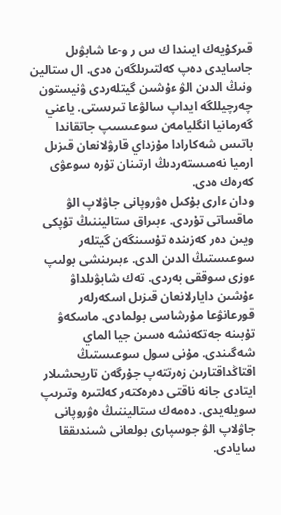قىركۇيەك ايىندا ك س ر و-عا شابۋىل جاسايدى دەپ كەلتىرىلگەن ەدى. ال ستالين ونىڭ الدىن الۋ ءۇشىن گيتلەردى ۋنيستون چەرچيللگە ايداپ سالۋعا تىرىستى. ياعني گەرمانيا انگليامەن سوعىسىپ جاتقاندا باتىس شەكارادا مۇزداي قارۋلانعان قىزىل ارميا نەمىستەردىڭ ارتىنان تۇرە سوعۋى كەرەك ەدى.
ودان ءارى بۇكىل ەۋروپانى جاۋلاپ الۋ ماقساتى تۇردى. ءبىراق ستاليننىڭ تۇپكى ويىن دەر كەزىندە تۇسىنگەن گيتلەر سوعىستىڭ الدىن الدى. ءبىرىنشى بولىپ ءوزى سوققى بەردى. تەك شابۋىلداۋ ءۇشىن دايارلانعان قىزىل اسكەرلەر قورعانۋعا مۇرشاسى بولمادى. ماسكەۋ تۇبىنە جەتكەنشە ەسىن جيا الماي شەگىندى. مۇنى سول سوعىستىڭ اقتاڭداقتارىن زەرتتەپ جۇرگەن تاريحشىلار ايتادى جانە ناقتى دەرەكتەر كەلتىرە وتىرىپ سويلەيدى. دەمەك ستاليننىڭ ەۋروپانى جاۋلاپ الۋ جوسپارى بولعانى شىندىققا سايادى.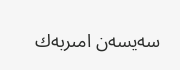سەيسەن امىربەك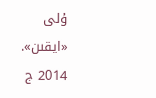ۇلى
«ايقىن». 2014 ج